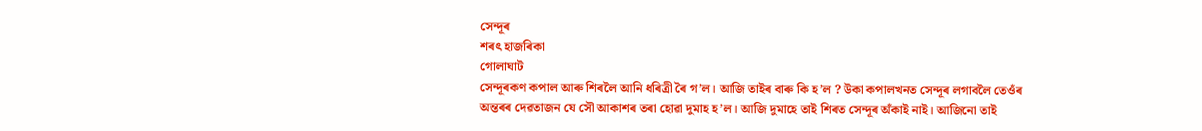সেন্দূৰ
শৰৎ হাজৰিকা
গোলাঘাট
সেন্দূৰকণ কপাল আৰু শিৰলৈ আনি ধৰিত্ৰী ৰৈ গ’ল। আজি তাইৰ বাৰু কি হ’ল ? উকা কপালখনত সেন্দূৰ লগাবলৈ তেওঁৰ অন্তৰৰ দেৱতাজন যে সৌ আকাশৰ তৰা হোৱা দুমাহ হ’ল। আজি দুমাহে তাই শিৰত সেন্দূৰ অঁকাই নাই। আজিনো তাই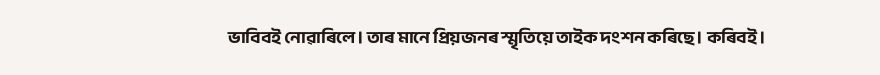ভাবিবই নোৱাৰিলে। তাৰ মানে প্ৰিয়জনৰ স্মৃতিয়ে তাইক দংশন কৰিছে। কৰিবই।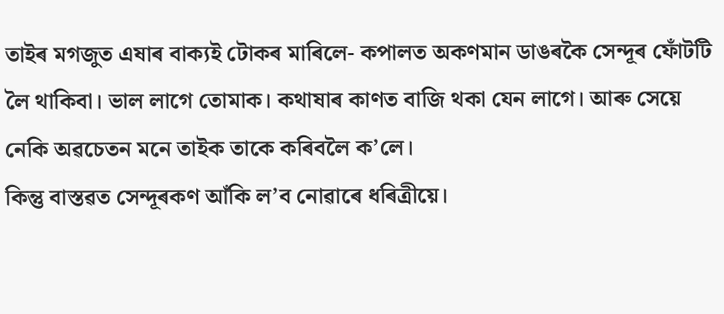তাইৰ মগজুত এষাৰ বাক্যই টোকৰ মাৰিলে- কপালত অকণমান ডাঙৰকৈ সেন্দূৰ ফোঁটটি লৈ থাকিবা। ভাল লাগে তোমাক। কথাষাৰ কাণত বাজি থকা যেন লাগে। আৰু সেয়ে নেকি অৱচেতন মনে তাইক তাকে কৰিবলৈ ক’লে।
কিন্তু বাস্তৱত সেন্দূৰকণ আঁকি ল’ব নোৱাৰে ধৰিত্ৰীয়ে।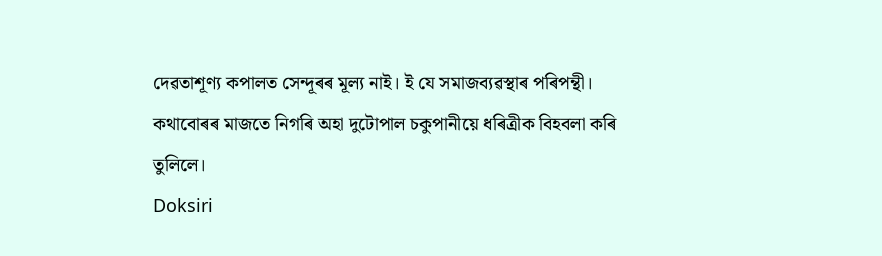দেৱতাশূণ্য কপালত সেন্দূৰৰ মূল্য নাই। ই যে সমাজব্যৱস্থাৰ পৰিপন্থী। কথাবোৰৰ মাজতে নিগৰি অহা দুটোপাল চকুপানীয়ে ধৰিত্ৰীক বিহবলা কৰি তুলিলে।
Doksiri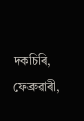দকচিৰি, ফেব্ৰুৱাৰী,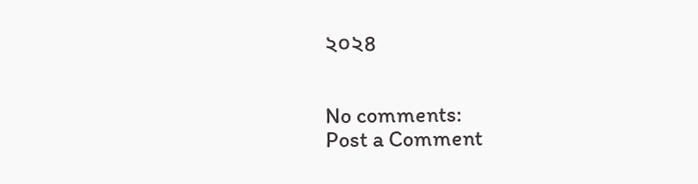২০২৪


No comments:
Post a Comment